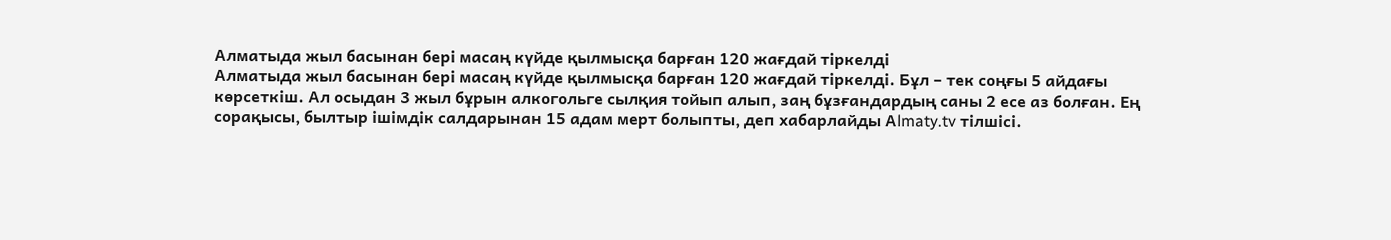Алматыда жыл басынан бері масаң күйде қылмысқа барған 120 жағдай тіркелді
Алматыда жыл басынан бері масаң күйде қылмысқа барған 120 жағдай тіркелді. Бұл – тек соңғы 5 айдағы көрсеткіш. Ал осыдан 3 жыл бұрын алкогольге сылқия тойып алып, заң бұзғандардың саны 2 есе аз болған. Ең сорақысы, былтыр ішімдік салдарынан 15 адам мерт болыпты, деп хабарлайды Аlmaty.tv тілшісі.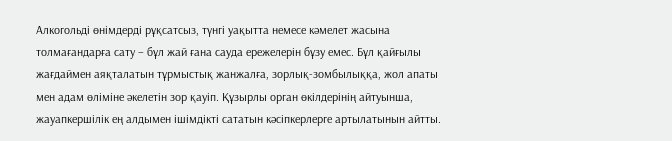Алкогольді өнімдерді рұқсатсыз, түнгі уақытта немесе кәмелет жасына толмағандарға сату – бұл жай ғана сауда ережелерін бұзу емес. Бұл қайғылы жағдаймен аяқталатын тұрмыстық жанжалға, зорлық-зомбылыққа, жол апаты мен адам өліміне әкелетін зор қауіп. Құзырлы орган өкілдерінің айтуынша, жауапкершілік ең алдымен ішімдікті сататын кәсіпкерлерге артылатынын айтты.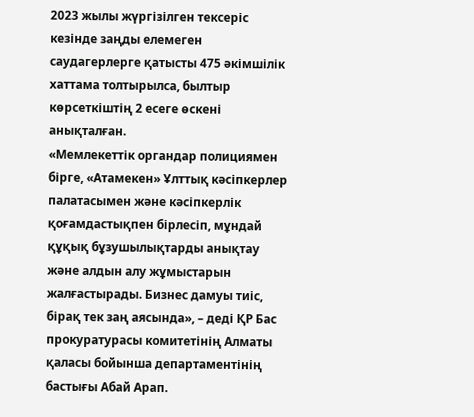2023 жылы жүргізілген тексеріс кезінде заңды елемеген саудагерлерге қатысты 475 әкімшілік хаттама толтырылса, былтыр көрсеткіштің 2 есеге өскені анықталған.
«Мемлекеттік органдар полициямен бірге, «Атамекен» Ұлттық кәсіпкерлер палатасымен және кәсіпкерлік қоғамдастықпен бірлесіп, мұндай құқық бұзушылықтарды анықтау және алдын алу жұмыстарын жалғастырады. Бизнес дамуы тиіс, бірақ тек заң аясында», – деді ҚР Бас прокуратурасы комитетінің Алматы қаласы бойынша департаментінің бастығы Абай Арап.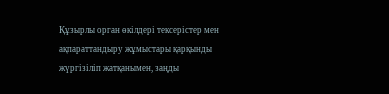Құзырлы орган өкілдері тексерістер мен ақпараттандыру жұмыстары қарқынды жүргізіліп жатқанымен, заңды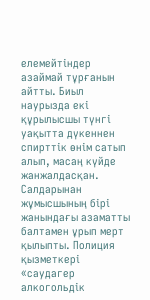елемейтіндер азаймай тұрғанын айтты. Биыл наурызда екі құрылысшы түнгі уақытта дүкеннен спирттік өнім сатып алып, масаң күйде жанжалдасқан. Салдарынан жұмысшының бірі жанындағы азаматты балтамен ұрып мерт қылыпты. Полиция қызметкері «саудагер алкогольдік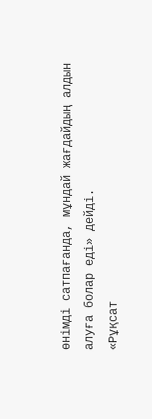өнімді сатпағанда, мұндай жағдайдың алдын алуға болар еді» дейді.
«Рұқсат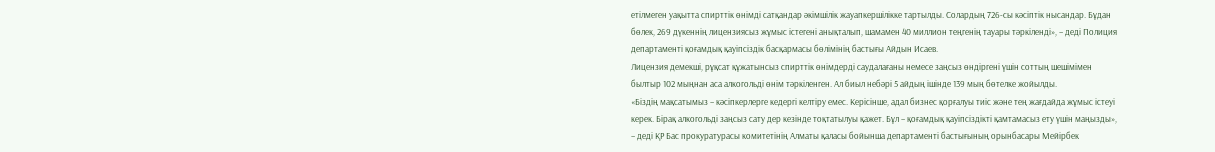етілмеген уақытта спирттік өнімді сатқандар әкімшілік жауапкершілікке тартылды. Солардың 726-сы кәсіптік нысандар. Бұдан бөлек, 269 дүкеннің лицензиясыз жұмыс істегені анықталып, шамамен 40 миллион теңгенің тауары тәркіленді», – деді Полиция департаменті қоғамдық қауіпсіздік басқармасы бөлімінің бастығы Айдын Исаев.
Лицензия демекші, рұқсат құжатынсыз спирттік өнімдерді саудалағаны немесе заңсыз өндіргені үшін соттың шешімімен былтыр 102 мыңнан аса алкогольді өнім тәркіленген. Ал биыл небәрі 5 айдың ішінде 139 мың бөтелке жойылды.
«Біздің мақсатымыз – кәсіпкерлерге кедергі келтіру емес. Керісінше, адал бизнес қорғалуы тиіс және тең жағдайда жұмыс істеуі керек. Бірақ алкогольді заңсыз сату дер кезінде тоқтатылуы қажет. Бұл – қоғамдық қауіпсіздікті қамтамасыз ету үшін маңызды», – деді ҚР Бас прокуратурасы комитетінің Алматы қаласы бойынша департаменті бастығының орынбасары Мейірбек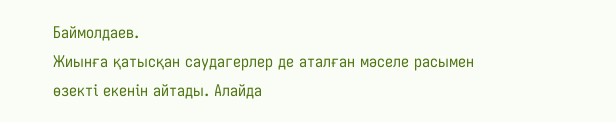Баймолдаев.
Жиынға қатысқан саудагерлер де аталған мәселе расымен өзекті екенін айтады. Алайда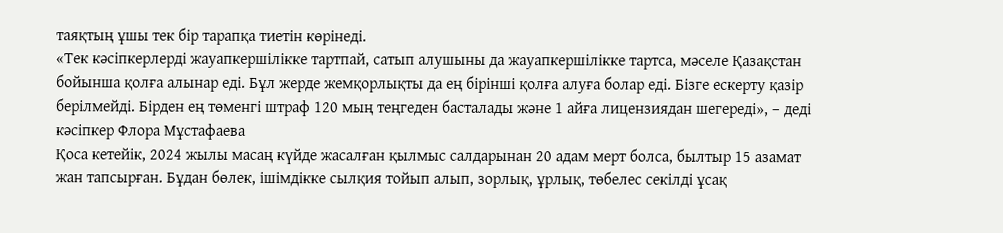таяқтың ұшы тек бір тарапқа тиетін көрінеді.
«Тек кәсіпкерлерді жауапкершілікке тартпай, сатып алушыны да жауапкершілікке тартса, мәселе Қазақстан бойынша қолға алынар еді. Бұл жерде жемқорлықты да ең бірінші қолға алуға болар еді. Бізге ескерту қазір берілмейді. Бірден ең төменгі штраф 120 мың теңгеден басталады және 1 айға лицензиядан шегереді», – деді кәсіпкер Флора Мұстафаева
Қоса кетейік, 2024 жылы масаң күйде жасалған қылмыс салдарынан 20 адам мерт болса, былтыр 15 азамат жан тапсырған. Бұдан бөлек, ішімдікке сылқия тойып алып, зорлық, ұрлық, төбелес секілді ұсақ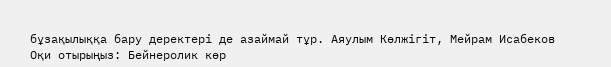бұзақылыққа бару деректері де азаймай тұр. Аяулым Көлжігіт, Мейрам Исабеков
Оқи отырыңыз: Бейнеролик көр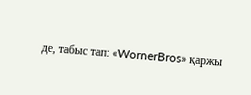де, табыс тап: «WornerBros» қаржы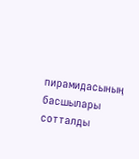пирамидасының басшылары сотталды